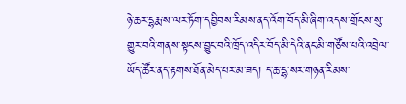ཉེ་ཆར་དྷརྨ་ས་ལར་ཏོག་དབྱིབས་རིམས་ནད་འོག་བོད་མི་ཞིག་འདས་གྲོངས་སུ་གྱུར་བའི་གནས་སྟངས་བྱུང་བའི་ཁྲོད་འདིར་བོད་མི་དེའི་ནང་མི་གཙོས་པའི་འབྲེལ་ཡོད་ཚོར་ནད་རྟགས་ཐོན་མེད་པར་མ་ཟད། ད་ཆ་དྷ་སར་གཉན་རིམས་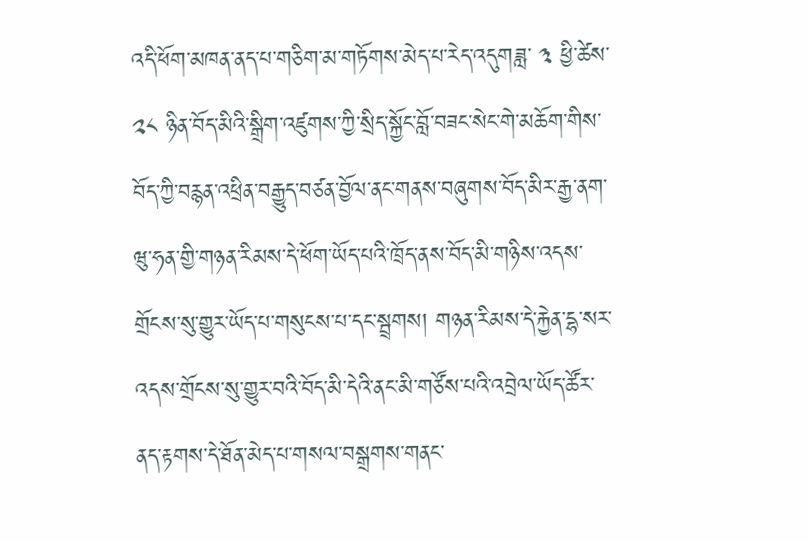འདི་ཕོག་མཁན་ནད་པ་གཅིག་མ་གཏོགས་མེད་པ་རེད་འདུགཟླ་ ༣ ཕྱི་ཚེས་ ༢༨ ཉིན་བོད་མིའི་སྒྲིག་འཛུགས་ཀྱི་སྲིད་སྐྱོང་བློ་བཟང་སེང་གེ་མཆོག་གིས་བོད་ཀྱི་བརྙན་འཕྲིན་བརྒྱུད་བཙན་བྱོལ་ནང་གནས་བཞུགས་བོད་མིར་རྒྱ་ནག་ཝུ་ཧན་གྱི་གཉན་རིམས་དེ་ཕོག་ཡོད་པའི་ཁྲོད་ནས་བོད་མི་གཉིས་འདས་གྲོངས་སུ་གྱུར་ཡོད་པ་གསུངས་པ་དང་སྦྲགས། གཉན་རིམས་དེ་རྐྱེན་དྷ་སར་འདས་གྲོངས་སུ་གྱུར་བའི་བོད་མི་དེའི་ནང་མི་གཙོས་པའི་འབྲེལ་ཡོད་ཚོར་ནད་རྟགས་དེ་ཐོན་མེད་པ་གསལ་བསྒྲགས་གནང་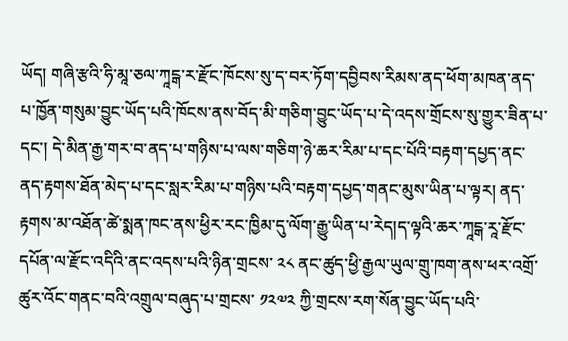ཡོད། གཞི་རྩའི་ཧི་མཱ་ཅལ་ཀཱངྒ་ར་རྫོང་ཁོངས་སུ་ད་བར་ཏོག་དབྱིབས་རིམས་ནད་ཕོག་མཁན་ནད་པ་ཁྱོན་གསུམ་བྱུང་ཡོད་པའི་ཁོངས་ནས་བོད་མི་གཅིག་བྱུང་ཡོད་པ་དེ་འདས་གྲོངས་སུ་གྱུར་ཟིན་པ་དང་། དེ་མིན་རྒྱ་གར་བ་ནད་པ་གཉིས་པ་ལས་གཅིག་ཉེ་ཆར་རིམ་པ་དང་པོའི་བརྟག་དཔྱད་ནང་ནད་རྟགས་ཐོན་མེད་པ་དང་སླར་རིམ་པ་གཉིས་པའི་བརྟག་དཔྱད་གནང་མུས་ཡིན་པ་ལྟར། ནད་རྟགས་མ་འཐོན་ཚེ་སྨན་ཁང་ནས་ཕྱིར་རང་ཁྱིམ་དུ་ལོག་རྒྱུ་ཡིན་པ་རེད།ད་ལྟའི་ཆར་ཀཱངྒ་རཱ་རྫོང་དཔོན་ལ་རྫོང་འདིའི་ནང་འདས་པའི་ཉིན་གྲངས་ ༢༨ ནང་ཚུད་ཕྱི་རྒྱལ་ཡུལ་གྲུ་ཁག་ནས་ཕར་འགྲོ་ཚུར་འོང་གནང་བའི་འགྲུལ་བཞུད་པ་གྲངས་ ༡༢༧༢ ཀྱི་གྲངས་རག་སོན་བྱུང་ཡོད་པའི་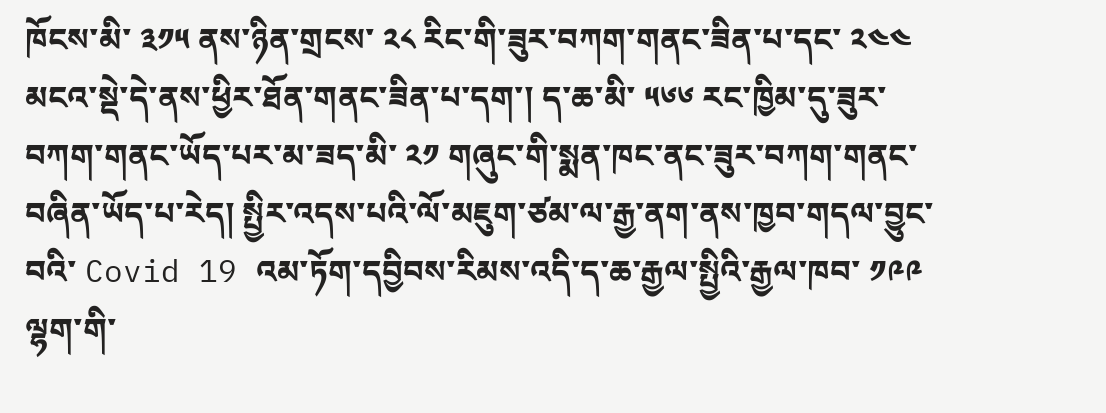ཁོངས་མི་ ༣༡༥ ནས་ཉིན་གྲངས་ ༢༨ རིང་གི་ཟུར་བཀག་གནང་ཟིན་པ་དང་ ༢༤༤ མངའ་སྡེ་དེ་ནས་ཕྱིར་ཐོན་གནང་ཟིན་པ་དག་། ད་ཆ་མི་ ༥༦༦ རང་ཁྱིམ་དུ་ཟུར་བཀག་གནང་ཡོད་པར་མ་ཟད་མི་ ༢༡ གཞུང་གི་སྨན་ཁང་ནང་ཟུར་བཀག་གནང་བཞིན་ཡོད་པ་རེད། སྤྱིར་འདས་པའི་ལོ་མཇུག་ཙམ་ལ་རྒྱ་ནག་ནས་ཁྱབ་གདལ་བྱུང་བའི་ Covid 19 འམ་ཏོག་དབྱིབས་རིམས་འདི་ད་ཆ་རྒྱལ་སྤྱིའི་རྒྱལ་ཁབ་ ༡༩༩ ལྷག་གི་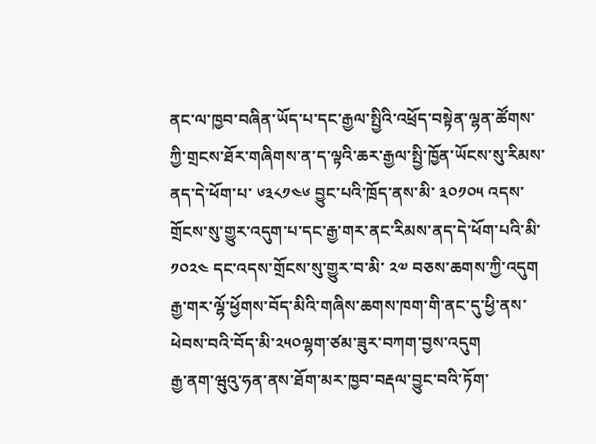ནང་ལ་ཁྱབ་བཞིན་ཡོད་པ་དང་རྒྱལ་སྤྱིའི་འཕྲོད་བསྟེན་ལྷན་ཚོགས་ཀྱི་གྲངས་ཐོར་གཞིགས་ན་ད་ལྟའི་ཆར་རྒྱལ་སྤྱི་ཁྱོན་ཡོངས་སུ་རིམས་ནད་དེ་ཕོག་པ་ ༦༣༨༡༤༦ བྱུང་པའི་ཁྲོད་ནས་མི་ ༣༠༡༠༥ འདས་གྲོངས་སུ་གྱུར་འདུག་པ་དང་རྒྱ་གར་ནང་རིམས་ནད་དེ་ཕོག་པའི་མི་ ༡༠༢༤ དང་འདས་གྲོངས་སུ་གྱུར་བ་མི་ ༢༧ བཅས་ཆགས་ཀྱི་འདུག
རྒྱ་གར་ལྷོ་ཕྱོགས་བོད་མིའི་གཞིས་ཆགས་ཁག་གི་ནང་དུ་ཕྱི་ནས་ཕེབས་བའི་བོད་མི་༢༥༠ལྷག་ཙམ་ཟུར་བཀག་བྱས་འདུག
རྒྱ་ནག་ཝུའུ་ཧན་ནས་ཐོག་མར་ཁྱབ་བརྡལ་བྱུང་བའི་ཏོག་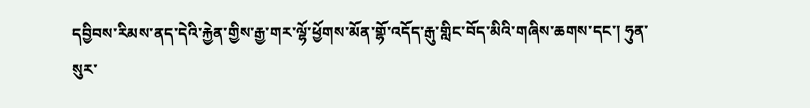དབྱིབས་རིམས་ནད་དེའི་རྐྱེན་གྱིས་རྒྱ་གར་ལྷོ་ཕྱོགས་མོན་གྷོ་འདོད་རྒུ་གླིང་བོད་མིའི་གཞིས་ཆགས་དང་། ཧུན་སུར་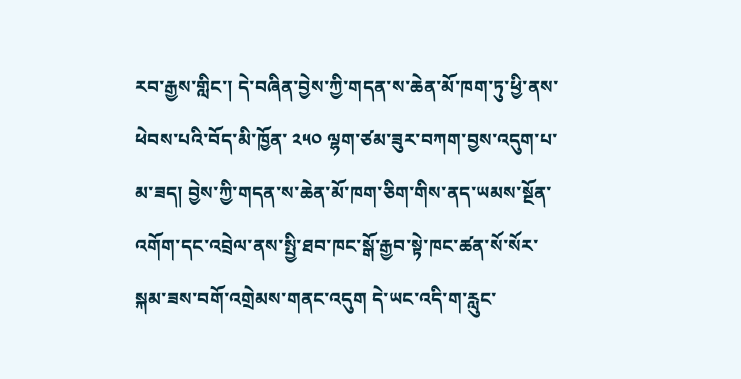རབ་རྒྱས་གླིང་། དེ་བཞིན་བྱེས་ཀྱི་གདན་ས་ཆེན་མོ་ཁག་ཏུ་ཕྱི་ནས་ཕེབས་པའི་བོད་མི་ཁྱོན་ ༢༥༠ ལྷག་ཙམ་ཟུར་བཀག་བྱས་འདུག་པ་མ་ཟད། བྱེས་ཀྱི་གདན་ས་ཆེན་མོ་ཁག་ཅིག་གིས་ནད་ཡམས་སྔོན་འགོག་དང་འབྲེལ་ནས་སྤྱི་ཐབ་ཁང་སྒོ་རྒྱབ་སྟེ་ཁང་ཚན་སོ་སོར་སྐམ་ཟས་བགོ་འགྲེམས་གནང་འདུག དེ་ཡང་འདི་ག་རླུང་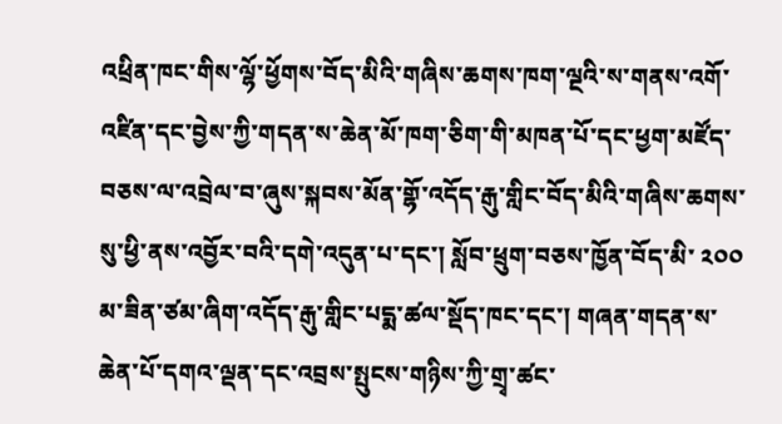འཕྲིན་ཁང་གིས་ལྷོ་ཕྱོགས་བོད་མིའི་གཞིས་ཆགས་ཁག་ལྔའི་ས་གནས་འགོ་འཛིན་དང་བྱེས་ཀྱི་གདན་ས་ཆེན་མོ་ཁག་ཅིག་གི་མཁན་པོ་དང་ཕྱག་མཛོད་བཅས་ལ་འབྲེལ་བ་ཞུས་སྐབས་མོན་གྷོ་འདོད་རྒུ་གླིང་བོད་མིའི་གཞིས་ཆགས་སུ་ཕྱི་ནས་འབྱོར་བའི་དགེ་འདུན་པ་དང་། སློབ་ཕྲུག་བཅས་ཁྱོན་བོད་མི་ ༢༠༠ མ་ཟིན་ཙམ་ཞིག་འདོད་རྒུ་གླིང་པདྨ་ཚལ་སྡོད་ཁང་དང་། གཞན་གདན་ས་ཆེན་པོ་དགའ་ལྡན་དང་འབྲས་སྤུངས་གཉིས་ཀྱི་གྲྭ་ཚང་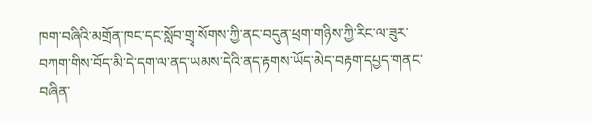ཁག་བཞིའི་མགྲོན་ཁང་དང་སློབ་གྲྭ་སོགས་ཀྱི་ནང་བདུན་ཕྲག་གཉིས་ཀྱི་རིང་ལ་ཟུར་བཀག་གིས་བོད་མི་དེ་དག་ལ་ནད་ཡམས་དེའི་ནད་རྟགས་ཡོད་མེད་བརྟག་དཔྱད་གནང་བཞིན་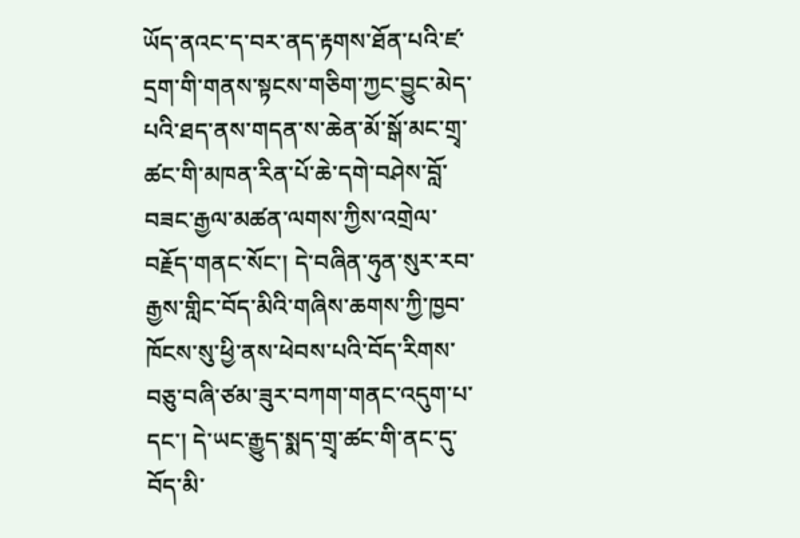ཡོད་ནའང་ད་བར་ནད་རྟགས་ཐོན་པའི་ཛ་དྲག་གི་གནས་སྟངས་གཅིག་ཀྱང་བྱུང་མེད་པའི་ཐད་ནས་གདན་ས་ཆེན་མོ་སྒོ་མང་གྲྭ་ཚང་གི་མཁན་རིན་པོ་ཆེ་དགེ་བཤེས་བློ་བཟང་རྒྱལ་མཚན་ལགས་ཀྱིས་འགྲེལ་བརྗོད་གནང་སོང་། དེ་བཞིན་ཧུན་སུར་རབ་རྒྱས་གླིང་བོད་མིའི་གཞིས་ཆགས་ཀྱི་ཁྱབ་ཁོངས་སུ་ཕྱི་ནས་ཕེབས་པའི་བོད་རིགས་བཅུ་བཞི་ཙམ་ཟུར་བཀག་གནང་འདུག་པ་དང་། དེ་ཡང་རྒྱུད་སྨད་གྲྭ་ཚང་གི་ནང་དུ་བོད་མི་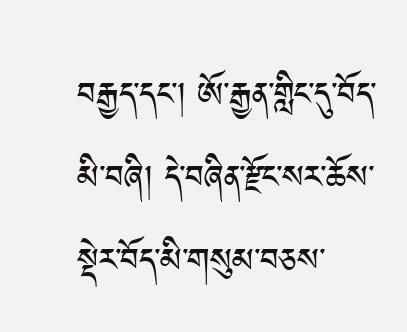བརྒྱད་དང་། ཨོ་རྒྱན་གླིང་དུ་བོད་མི་བཞི། དེ་བཞིན་རྫོང་སར་ཆོས་སྡེར་བོད་མི་གསུམ་བཅས་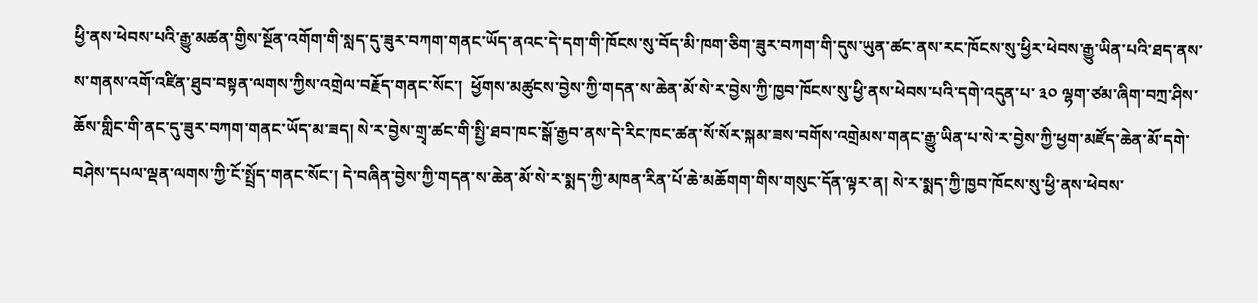ཕྱི་ནས་ཕེབས་པའི་རྒྱུ་མཚན་གྱིས་སྔོན་འགོག་གི་སླད་དུ་ཟུར་བཀག་གནང་ཡོད་ནའང་དེ་དག་གི་ཁོངས་སུ་བོད་མི་ཁག་ཅིག་ཟུར་བཀག་གི་དུས་ཡུན་ཚང་ནས་རང་ཁོངས་སུ་ཕྱིར་ཕེབས་རྒྱུ་ཡིན་པའི་ཐད་ནས་ས་གནས་འགོ་འཛིན་ཐུབ་བསྟན་ལགས་ཀྱིས་འགྲེལ་བརྗོད་གནང་སོང་།  ཕྱོགས་མཚུངས་བྱེས་ཀྱི་གདན་ས་ཆེན་མོ་སེ་ར་བྱེས་ཀྱི་ཁྱབ་ཁོངས་སུ་ཕྱི་ནས་ཕེབས་པའི་དགེ་འདུན་པ་ ༣༠ ལྷག་ཙམ་ཞིག་བཀྲ་ཤིས་ཆོས་གླིང་གི་ནང་དུ་ཟུར་བཀག་གནང་ཡོད་མ་ཟད། སེ་ར་བྱེས་གྲྭ་ཚང་གི་སྤྱི་ཐབ་ཁང་སྒོ་རྒྱབ་ནས་དེ་རིང་ཁང་ཚན་སོ་སོར་སྐམ་ཟས་བགོས་འགྲེམས་གནང་རྒྱུ་ཡིན་པ་སེ་ར་བྱེས་ཀྱི་ཕྱག་མཛོད་ཆེན་མོ་དགེ་བཤེས་དཔལ་ལྡན་ལགས་ཀྱི་ངོ་སྤྲོད་གནང་སོང་། དེ་བཞིན་བྱེས་ཀྱི་གདན་ས་ཆེན་མོ་སེ་ར་སྨད་ཀྱི་མཁན་རིན་པོ་ཆེ་མཆོགག་གིས་གསུང་དོན་ལྟར་ན། སེ་ར་སྨད་ཀྱི་ཁྱབ་ཁོངས་སུ་ཕྱི་ནས་ཕེབས་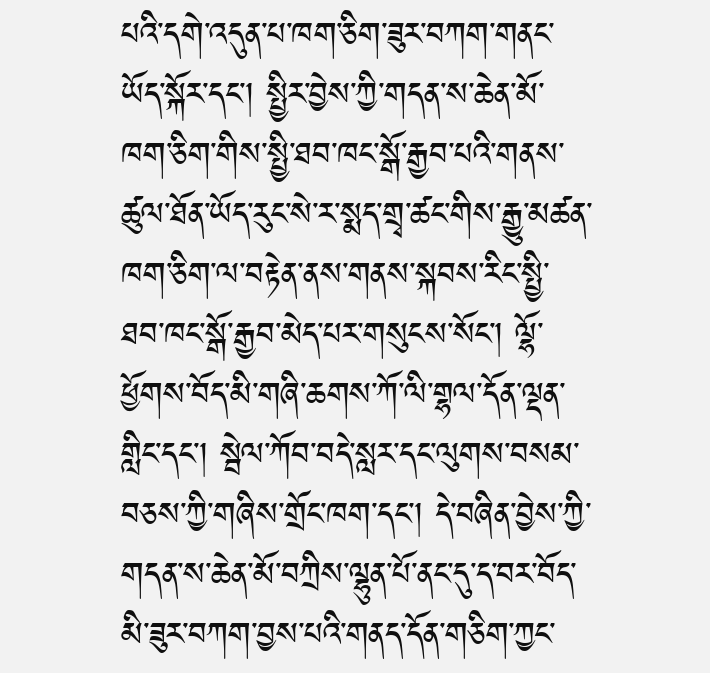པའི་དགེ་འདུན་པ་ཁག་ཅིག་ཟུར་བཀག་གནང་ཡོད་སྐོར་དང་། སྤྱིར་བྱེས་ཀྱི་གདན་ས་ཆེན་མོ་ཁག་ཅིག་གིས་སྤྱི་ཐབ་ཁང་སྒོ་རྒྱབ་པའི་གནས་ཚུལ་ཐོན་ཡོད་རུང་སེ་ར་སྨད་གྲྭ་ཚང་གིས་རྒྱུ་མཚན་ཁག་ཅིག་ལ་བརྟེན་ནས་གནས་སྐབས་རིང་སྤྱི་ཐབ་ཁང་སྒོ་རྒྱབ་མེད་པར་གསུངས་སོང་། ལྷོ་ཕྱོགས་བོད་མི་གཞི་ཆགས་ཀོ་ལི་གྷལ་དོན་ལྡན་གླིང་དང་། སྦེལ་ཀོབ་བདེ་སླར་དང་ལུགས་བསམ་བཅས་ཀྱི་གཞིས་གྲོང་ཁག་དང་། དེ་བཞིན་བྱེས་ཀྱི་གདན་ས་ཆེན་མོ་བཀྲིས་ལྷུན་པོ་ནང་དུ་ད་བར་བོད་མི་ཟུར་བཀག་བྱས་པའི་གནད་དོན་གཅིག་ཀྱང་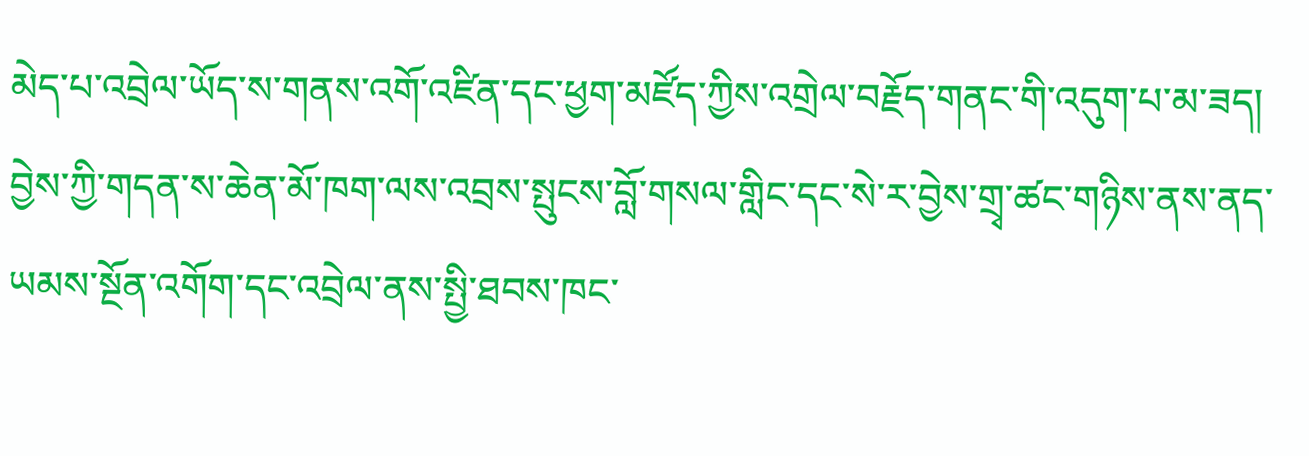མེད་པ་འབྲེལ་ཡོད་ས་གནས་འགོ་འཛིན་དང་ཕྱག་མཛོད་ཀྱིས་འགྲེལ་བརྗོད་གནང་གི་འདུག་པ་མ་ཟད། བྱེས་ཀྱི་གདན་ས་ཆེན་མོ་ཁག་ལས་འབྲས་སྤུངས་བློ་གསལ་གླིང་དང་སེ་ར་བྱེས་གྲྭ་ཚང་གཉིས་ནས་ནད་ཡམས་སྔོན་འགོག་དང་འབྲེལ་ནས་སྤྱི་ཐབས་ཁང་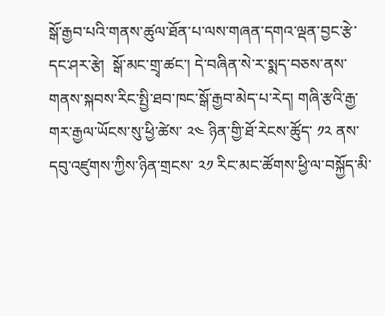སྒོ་རྒྱབ་པའི་གནས་ཚུལ་ཐོན་པ་ལས་གཞན་དགའ་ལྡན་བྱང་རྩེ་དང་ཤར་རྩེ།  སྒོ་མང་གྲྭ་ཚང་། དེ་བཞིན་སེ་ར་སྨད་བཅས་ནས་གནས་སྐབས་རིང་སྤྱི་ཐབ་ཁང་སྒོ་རྒྱབ་མེད་པ་རེད། གཞི་རྩའི་རྒྱ་གར་རྒྱལ་ཡོངས་སུ་ཕྱི་ཚེས་ ༢༤ ཉིན་གྱི་ཐོ་རེངས་ཚོུད་ ༡༢ ནས་དབུ་འཛུགས་ཀྱིས་ཉིན་གྲངས་ ༢༡ རིང་མང་ཚོགས་ཕྱི་ལ་བསྐྱོད་མི་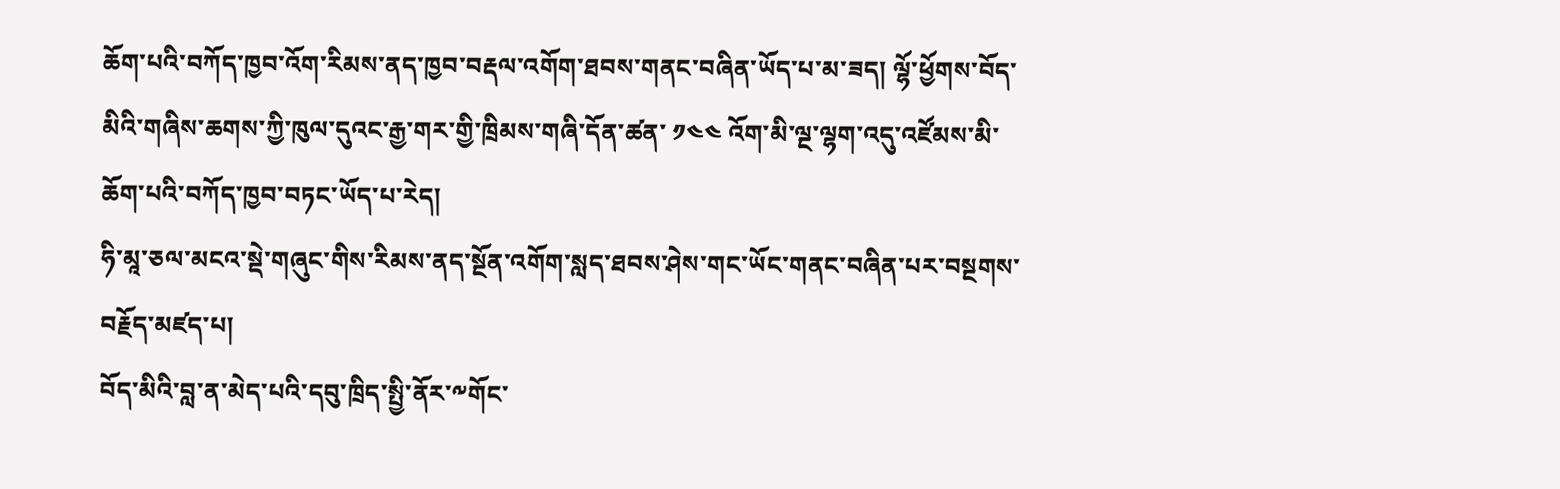ཆོག་པའི་བཀོད་ཁྱབ་འོག་རིམས་ནད་ཁྱབ་བརྡལ་འགོག་ཐབས་གནང་བཞིན་ཡོད་པ་མ་ཟད། ལྷོ་ཕྱོགས་བོད་མིའི་གཞིས་ཆགས་ཀྱི་ཁུལ་དུའང་རྒྱ་གར་གྱི་ཁྲིམས་གཞི་དོན་ཚན་ ༡༤༤ འོག་མི་ལྔ་ལྷག་འདུ་འཛོམས་མི་ཆོག་པའི་བཀོད་ཁྱབ་བཏང་ཡོད་པ་རེད།
ཧི་མཱ་ཅལ་མངའ་སྡེ་གཞུང་གིས་རིམས་ནད་སྔོན་འགོག་སླད་ཐབས་ཤེས་གང་ཡོང་གནང་བཞིན་པར་བསྔགས་བརྗོད་མཛད་པ།
བོད་མིའི་བླ་ན་མེད་པའི་དབུ་ཁྲིད་སྤྱི་ནོར་༸གོང་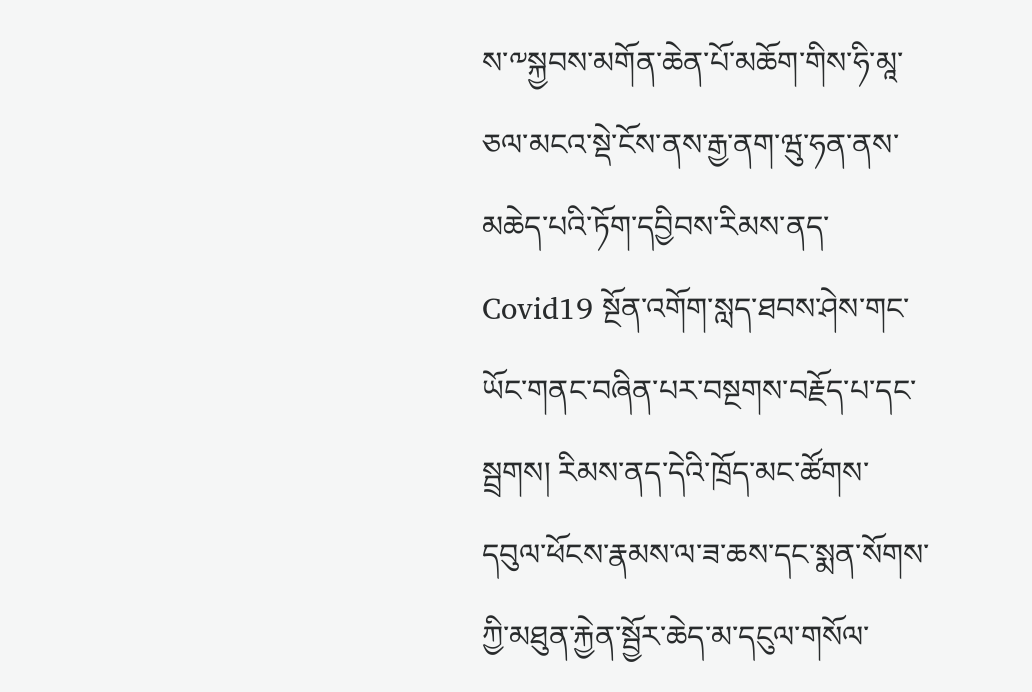ས་༸སྐྱབས་མགོན་ཆེན་པོ་མཆོག་གིས་ཧི་མཱ་ཅལ་མངའ་སྡེ་ངོས་ནས་རྒྱ་ནག་ཝུ་ཧན་ནས་མཆེད་པའི་ཏོག་དབྱིབས་རིམས་ནད་ Covid19 སྔོན་འགོག་སླད་ཐབས་ཤེས་གང་ཡོང་གནང་བཞིན་པར་བསྔགས་བརྗོད་པ་དང་སྦྲགས། རིམས་ནད་དེའི་ཁྲོད་མང་ཚོགས་དབུལ་ཕོངས་རྣམས་ལ་ཟ་ཆས་དང་སྨན་སོགས་ཀྱི་མཐུན་རྐྱེན་སྦྱོར་ཆེད་མ་དངུལ་གསོལ་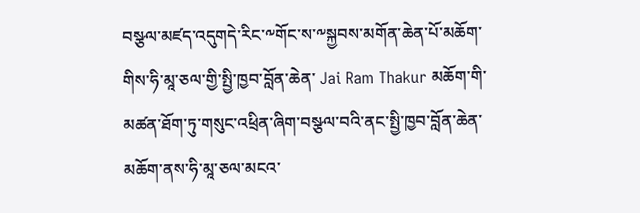བསྩལ་མཛད་འདུགདེ་རིང་༸གོང་ས་༸སྐྱབས་མགོན་ཆེན་པོ་མཆོག་གིས་ཧི་མཱ་ཅལ་གྱི་སྤྱི་ཁྱབ་བློན་ཆེན་ Jai Ram Thakur མཆོག་གི་མཚན་ཐོག་ཏུ་གསུང་འཕྲིན་ཞིག་བསྩལ་བའི་ནང་སྤྱི་ཁྱབ་བློན་ཆེན་མཆོག་ནས་ཧི་མཱ་ཅལ་མངའ་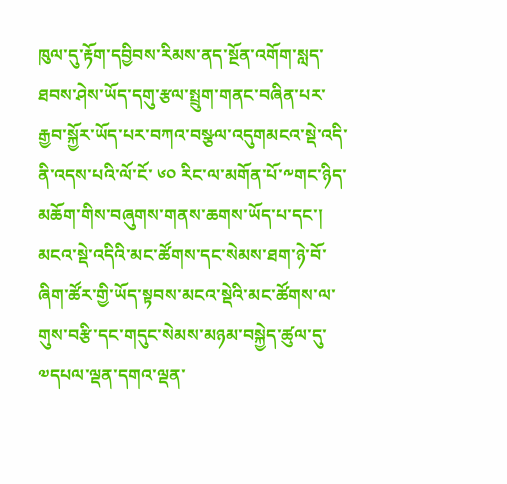ཁུལ་དུ་རྟོག་དབྱིབས་རིམས་ནད་སྔོན་འགོག་སླད་ཐབས་ཤེས་ཡོད་དགུ་རྩལ་སྤྲུག་གནང་བཞིན་པར་རྒྱབ་སྐྱོར་ཡོད་པར་བཀའ་བསྩལ་འདུགམངའ་སྡེ་འདི་ནི་འདས་པའི་ལོ་ངོ་ ༦༠ རིང་ལ་མགོན་པོ་༸གང་ཉིད་མཆོག་གིས་བཞུགས་གནས་ཆགས་ཡོད་པ་དང་། མངའ་སྡེ་འདིའི་མང་ཚོགས་དང་སེམས་ཐག་ཉེ་བོ་ཞིག་ཚོར་གྱི་ཡོད་སྟབས་མངའ་སྡེའི་མང་ཚོགས་ལ་གུས་བརྩི་དང་གདུང་སེམས་མཉམ་བསྐྱེད་ཚུལ་དུ་༧དཔལ་ལྡན་དགའ་ལྡན་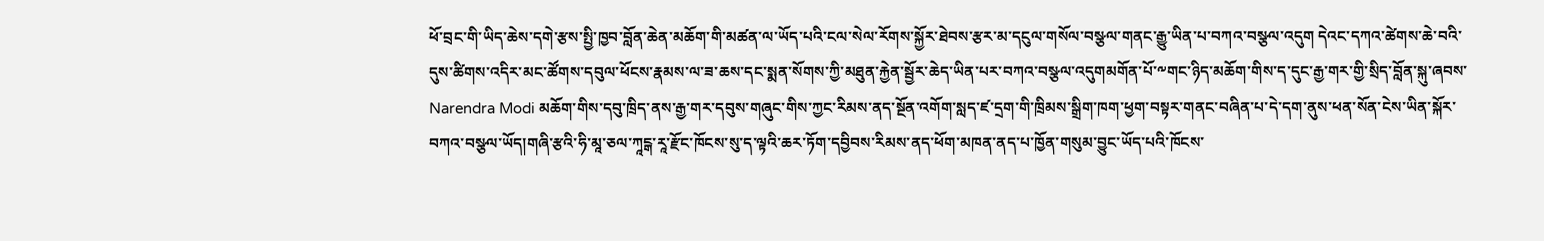ཕོ་བྲང་གི་ཡིད་ཆེས་དགེ་རྩས་སྤྱི་ཁྱབ་བློན་ཆེན་མཆོག་གི་མཚན་ལ་ཡོད་པའི་ངལ་སེལ་རོགས་སྐྱོར་ཐེབས་རྩར་མ་དངུལ་གསོལ་བསྩལ་གནང་རྒྱུ་ཡིན་པ་བཀའ་བསྩལ་འདུག དེའང་དཀའ་ཚེགས་ཆེ་བའི་དུས་ཚིགས་འདིར་མང་ཚོགས་དབུལ་ཕོངས་རྣམས་ལ་ཟ་ཆས་དང་སྨན་སོགས་ཀྱི་མཐུན་རྐྱེན་སྦྱོར་ཆེད་ཡིན་པར་བཀའ་བསྩལ་འདུགམགོན་པོ་༸གང་ཉིད་མཆོག་གིས་ད་དུང་རྒྱ་གར་གྱི་སྲིད་བློན་སྐུ་ཞབས་ Narendra Modi མཆོག་གིས་དབུ་ཁྲིད་ནས་རྒྱ་གར་དབུས་གཞུང་གིས་ཀྱང་རིམས་ནད་སྔོན་འགོག་སླད་ཛ་དྲག་གི་ཁྲིམས་སྒྲིག་ཁག་ཕྱག་བསྟར་གནང་བཞིན་པ་དེ་དག་ནུས་ཕན་སོན་ངེས་ཡིན་སྐོར་བཀའ་བསྩལ་ཡོད།གཞི་རྩའི་ཧི་མཱ་ཅལ་ཀཱངྒ་རཱ་རྫོང་ཁོངས་སུ་ད་ལྟའི་ཆར་ཏོག་དབྱིབས་རིམས་ནད་ཕོག་མཁན་ནད་པ་ཁྱོན་གསུམ་བྱུང་ཡོད་པའི་ཁོངས་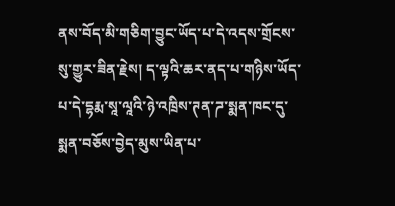ནས་བོད་མི་གཅིག་བྱུང་ཡོད་པ་དེ་འདས་གྲོངས་སུ་གྱུར་ཟིན་རྗེས། ད་ལྟའི་ཆར་ནད་པ་གཉིས་ཡོད་པ་དེ་དྷརྨ་སཱ་ལཱའི་ཉེ་འཁྲིས་ཊན་ཌ་སྨན་ཁང་དུ་སྨན་བཅོས་བྱེད་མུས་ཡིན་པ་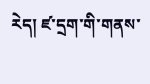རེད། ཛ་དྲག་གི་གནས་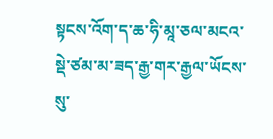སྟངས་འོག་ད་ཆ་ཧི་མཱ་ཅལ་མངའ་སྡེ་ཙམ་མ་ཟད་རྒྱ་གར་རྒྱལ་ཡོངས་སུ་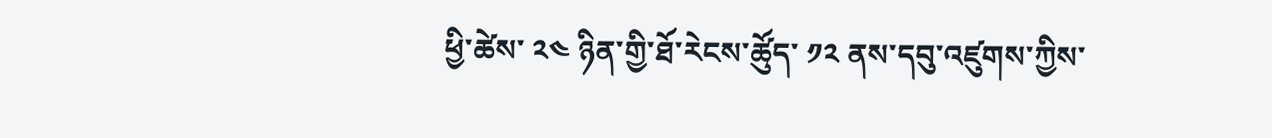ཕྱི་ཚེས་ ༢༤ ཉིན་གྱི་ཐོ་རེངས་ཚོུད་ ༡༢ ནས་དབུ་འཛུགས་ཀྱིས་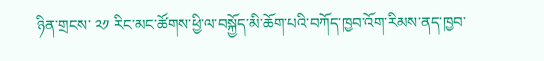ཉིན་གྲངས་ ༢༡ རིང་མང་ཚོགས་ཕྱི་ལ་བསྐྱོད་མི་ཆོག་པའི་བཀོད་ཁྱབ་འོག་རིམས་ནད་ཁྱབ་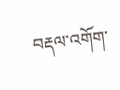བརྡལ་འགོག་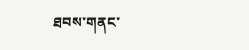ཐབས་གནང་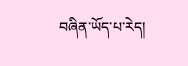བཞིན་ཡོད་པ་རེད།